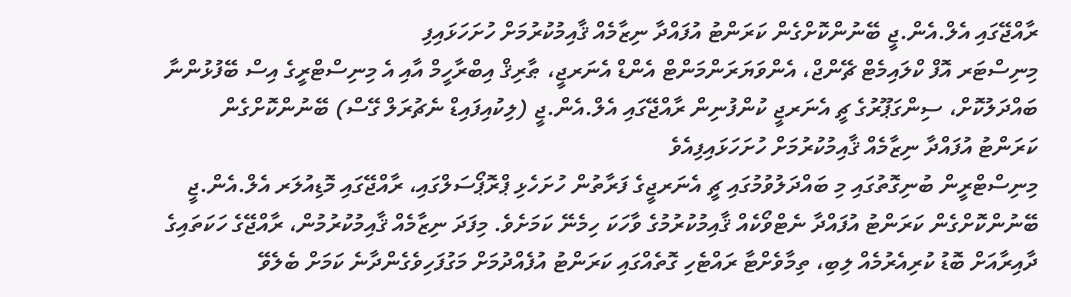ރާއްޖޭގައި އެލް.އެން.ޖީ ބޭނުންކޮށްގެން ކަރަންޓު އުފައްދާ ނިޒާމެއް ޤާއިމުކުރުމަށް ހުށަހަޅައިފި
މިނިސްޓަރ އޮފް ކްލައިމެޓް ޗޭންޖް، އެންވަޔަރަންމަންޓް އެންޑް އެނަރޖީ، ޠާރިޤް އިބްރާހީމް އާއި އެ މިނިސްޓްރީގެ އިސް ބޭފުޅުންނާ ބައްދަލުކޮށް، ސިންގަޕޫރުގެ ޗީ އެނަރޖީ ކުންފުނިން ރާއްޖޭގައި އެލް.އެން.ޖީ (ލިކުއިފައިޑް ނެޗުރަލް ގޭސް) ބޭނުންކޮށްގެން ކަރަންޓު އުފައްދާ ނިޒާމެއް ޤާއިމުކުރުމަށް ހުށަހަޅައިފިއެވެ
މިނިސްޓްރީން ބުނިގޮތުގައި މި ބައްދަލުވުމުގައި ޗީ އެނަރޖީގެ ފަރާތުން ހުށަހެޅި ޕްރޮޕޯސަލްގައި، ރާއްޖޭގައި މޮޑިއުލަރ އެލް.އެން.ޖީ ބޭނުންކޮށްގެން ކަރަންޓު އުފައްދާ ނެޓްވޯކެއް ޤާއިމުކުރުމުގެ ވާހަކަ ހިމެނޭ ކަމަށެވެ. މިފަދަ ނިޒާމެއް ޤާއިމުކުރުމުން، ރާއްޖޭގެ ހަކަތައިގެ ދާއިރާއަށް ބޮޑު ކުރިއެރުމެއް ލިބި، ތިމާވެށްޓާ ރައްޓެހި ގޮތެއްގައި ކަރަންޓު އުފެއްދުމަށް މަގުފަހިވެގެންދާނެ ކަމަށް ބެލެވޭ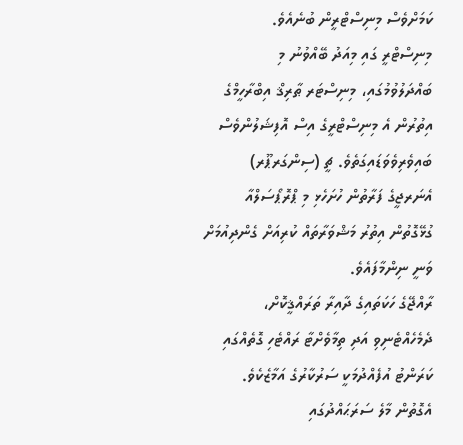ކަމަށްވެސް މިނިސްޓްރީން ބުނެއެވެ.
މިނިސްޓްރީ ގައި މިއަދު ބޭއްވުނު މި ބައްދަލުވުމުގައި، މިނިސްޓަރ ޠާރިޤް އިބްރާހީމްގެ އިތުރުން އެ މިނިސްޓްރީގެ އިސް އޮފިޝަލުންވެސް ބައިވެރިވެވަޑައިގަތެވެ. ޗީ (ސިންގަރޕޫރ) އެނަރޖީގެ ފަރާތުން ހުށަހެޅި މި ޕްރޮޕޯސަލްއާ ގުޅޭގޮތުން އިތުރު މަޝްވަރާތައް ކުރިއަށް ގެންދިއުމަށް ވަނީ ނިންމާފައެވެ.
ރާއްޖޭގެ ހަކަތައިގެ ދާއިރާ ތަރައްޤީކޮށް، ދެމެހެއްޓެނިވި އަދި ތިމާވެށްޓާ ރައްޓެހި ގޮތެއްގައި ކަރަންޓު އުފެއްދުމަކީ ސަރުކާރުގެ އަމާޒެކެވެ. އެގޮތުން މާލެ ސަރަޙައްދުގައި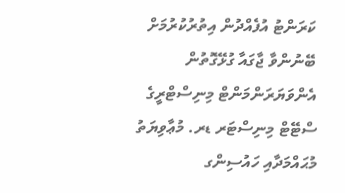ކަރަންޓު އުފެއްދުން އިތުރުކުރުމަށް ބޭނުންވާ ޖާގައާ ގުޅޭގޮތުން އެންވަޔަރަންމަންޓް މިނިސްޓްރީގެ ސްޓޭޓް މިނިސްޓަރ ޑރ. މުޢާވިޔަތު މުޙައްމަދާއި ހައުސިންގ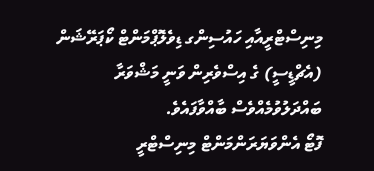މިނިސްޓްރީއާއި ހައުސިންގ ޑިވެލޮޕްމަންޓް ކޯޕަރޭޝަން (އެޗްޑީސީ) ގެ އިސްވެރިން ވަނީ މަޝްވަރާ ބައްދަލުވުމެއްވެސް ބާއްވާފައެވެ.
ފޮޓޯ އެންވަޔަރަންމަންޓް މިނިސްޓްރީ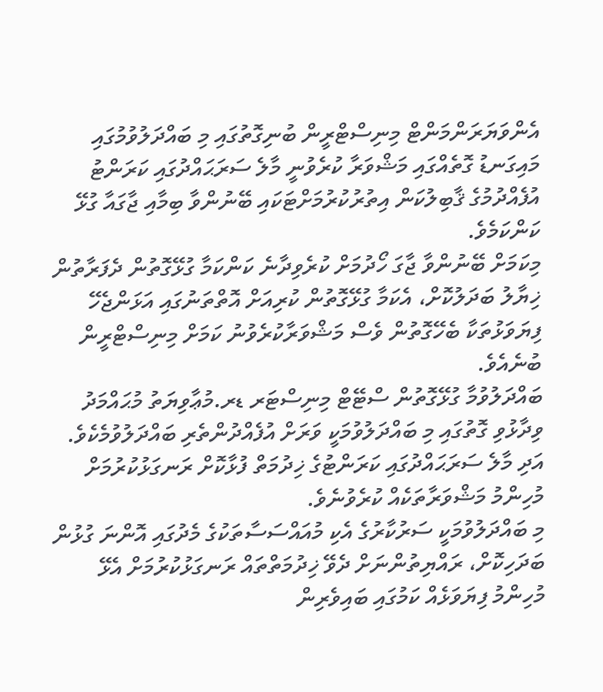އެންވަޔަރަންމަންޓް މިނިސްޓްރީން ބުނިގޮތުގައި މި ބައްދަލުވުމުގައި މައިގަނޑު ގޮތެއްގައި މަޝްވަރާ ކުރެވުނީ މާލެ ސަރަޙައްދުގައި ކަރަންޓު އުފެއްދުމުގެ ޤާބިލުކަން އިތުރުކުރުމަށްޓަކައި ބޭނުންވާ ބިމާއި ޖާގައާ ގުޅޭ ކަންކަމެވެ.
މިކަމަށް ބޭނުންވާ ޖާގަ ހޯދުމަށް ކުރެވިދާނެ ކަންކަމާ ގުޅޭގޮތުން ދެފަރާތުން ޚިޔާލު ބަދަލުކޮށް، އެކަމާ ގުޅޭގޮތުން ކުރިއަށް އޮތްތަނުގައި އަޅަންޖެހޭ ފިޔަވަޅުތަކާ ބެހޭގޮތުން ވެސް މަޝްވަރާކުރެވުނު ކަމަށް މިނިސްޓްރީން ބުނެއެވެ.
ބައްދަލުވުމާ ގުޅޭގޮތުން ސްޓޭޓް މިނިސްޓަރ ޑރ.މުޢާވިޔަތު މުޙައްމަދު ވިދާޅުވި ގޮތުގައި މި ބައްދަލުވުމަކީ ވަރަށް އުފެއްދުންތެރި ބައްދަލުވުމެކެވެ. އަދި މާލެ ސަރަޙައްދުގައި ކަރަންޓުގެ ޚިދުމަތް ފުޅާކޮށް ރަނގަޅުކުރުމަށް މުހިންމު މަޝްވަރާތަކެއް ކުރެވުނެވެ.
މި ބައްދަލުވުމަކީ ސަރުކާރުގެ އެކި މުއައްސަސާތަކުގެ މެދުގައި އޮންނަ ގުޅުން ބަދަހިކޮށް، ރައްޔިތުންނަށް ދެވޭ ޚިދުމަތްތައް ރަނގަޅުކުރުމަށް އެޅޭ މުހިންމު ފިޔަވަޅެއް ކަމުގައި ބައިވެރިން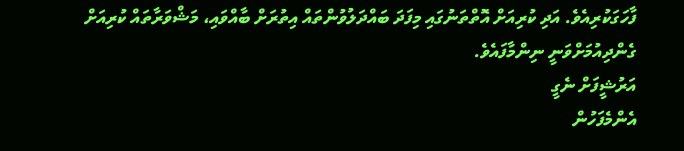ފާހަގަކުރިއެވެ. އަދި ކުރިއަށް އޮތްތަނުގައި މިފަދަ ބައްދަލުވުންތައް އިތުރަށް ބާއްވައި، މަޝްވަރާތައް ކުރިއަށް ގެންދިއުމަށްވަނީ ނިންމާފައެވެ.
އަރުޝީފަށް ނެގީ
އެންމެފަހުން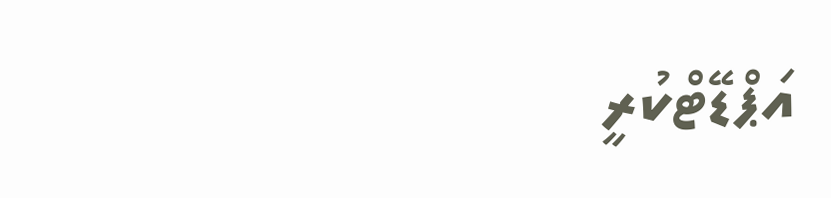އަޕްޑޭޓްކުރީ